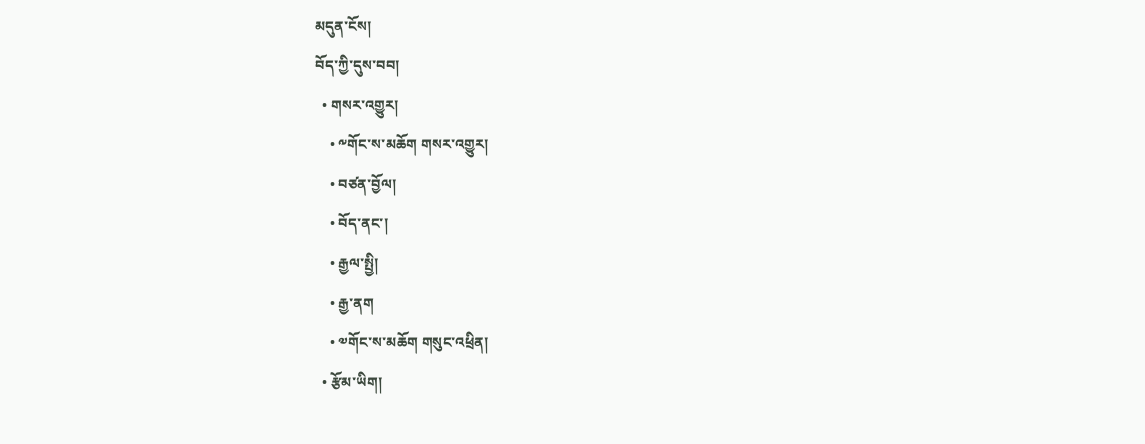མདུན་ངོས།
བོད་ཀྱི་དུས་བབ།
  • གསར་འགྱུར།
    • ༸གོང་ས་མཆོག གསར་འགྱུར།
    • བཙན་བྱོལ།
    • བོད་ནང་།
    • རྒྱལ་སྤྱི།
    • རྒྱ་ནག
    • ༧གོང་ས་མཆོག གསུང་འཕྲིན།
  • རྩོམ་ཡིག།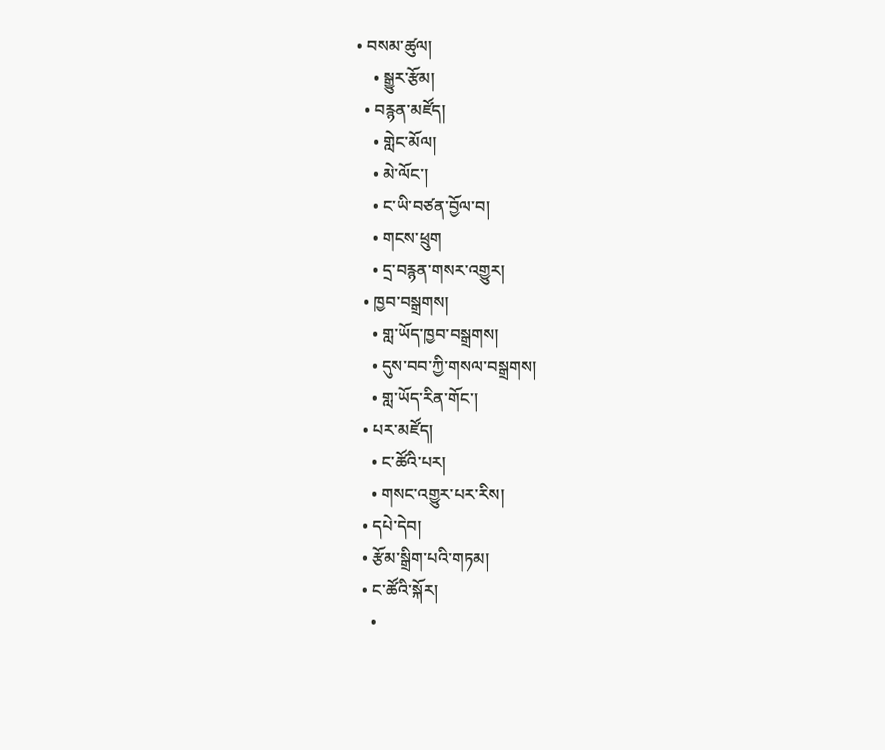• བསམ་ཚུལ།
    • སྒྱུར་རྩོམ།
  • བརྙན་མཛོད།
    • གླེང་མོལ།
    • མེ་ལོང་།
    • ང་ཡི་བཙན་བྱོལ་བ།
    • གངས་ཕྲུག
    • དྲ་བརྙན་གསར་འགྱུར།
  • ཁྱབ་བསྒྲགས།
    • གླ་ཡོད་ཁྱབ་བསྒྲགས།
    • དུས་བབ་ཀྱི་གསལ་བསྒྲགས།
    • གླ་ཡོད་རིན་གོང་།
  • པར་མཛོད།
    • ང་ཚོའི་པར།
    • གསང་འགྱུར་པར་རིས།
  • དཔེ་དེབ།
  • རྩོམ་སྒྲིག་པའི་གཏམ།
  • ང་ཚོའི་སྐོར།
    •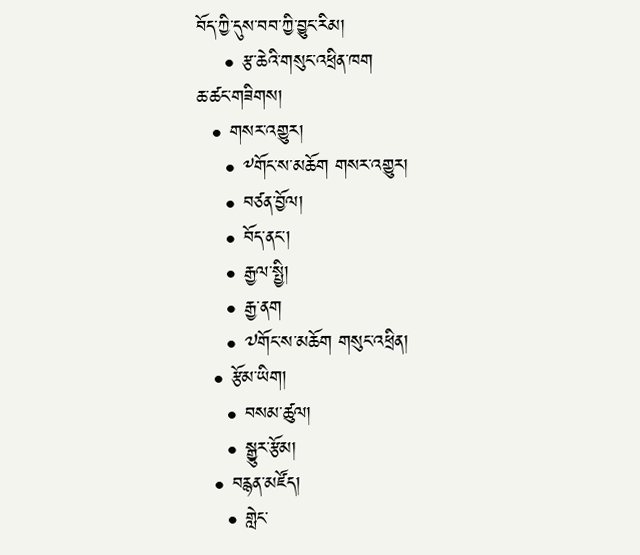བོད་ཀྱི་དུས་བབ་ཀྱི་བྱུང་རིམ།
    • རྩ་ཆེའི་གསུང་འཕྲིན་ཁག
ཆ་ཚང་གཟིགས།
  • གསར་འགྱུར།
    • ༸གོང་ས་མཆོག གསར་འགྱུར།
    • བཙན་བྱོལ།
    • བོད་ནང་།
    • རྒྱལ་སྤྱི།
    • རྒྱ་ནག
    • ༧གོང་ས་མཆོག གསུང་འཕྲིན།
  • རྩོམ་ཡིག།
    • བསམ་ཚུལ།
    • སྒྱུར་རྩོམ།
  • བརྙན་མཛོད།
    • གླེང་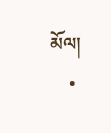མོལ།
    •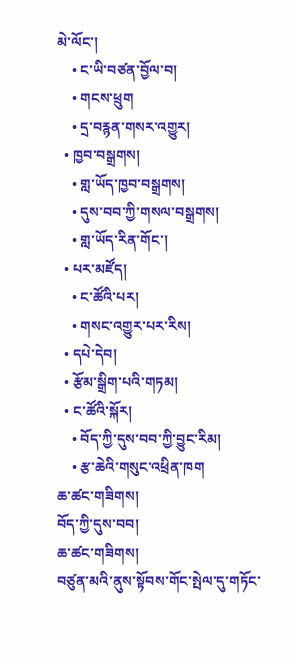མེ་ལོང་།
    • ང་ཡི་བཙན་བྱོལ་བ།
    • གངས་ཕྲུག
    • དྲ་བརྙན་གསར་འགྱུར།
  • ཁྱབ་བསྒྲགས།
    • གླ་ཡོད་ཁྱབ་བསྒྲགས།
    • དུས་བབ་ཀྱི་གསལ་བསྒྲགས།
    • གླ་ཡོད་རིན་གོང་།
  • པར་མཛོད།
    • ང་ཚོའི་པར།
    • གསང་འགྱུར་པར་རིས།
  • དཔེ་དེབ།
  • རྩོམ་སྒྲིག་པའི་གཏམ།
  • ང་ཚོའི་སྐོར།
    • བོད་ཀྱི་དུས་བབ་ཀྱི་བྱུང་རིམ།
    • རྩ་ཆེའི་གསུང་འཕྲིན་ཁག
ཆ་ཚང་གཟིགས།
བོད་ཀྱི་དུས་བབ།
ཆ་ཚང་གཟིགས།
བཙུན་མའི་ནུས་སྟོབས་གོང་སྤེལ་དུ་གཏོང་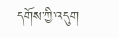དགོས་ཀྱི་འདུག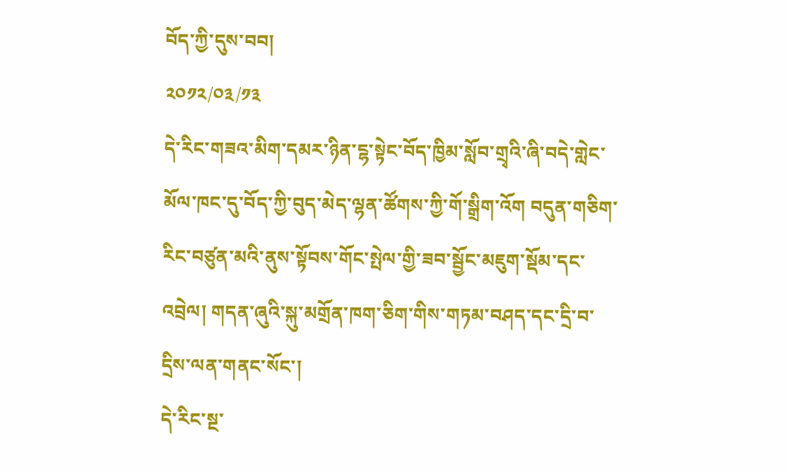བོད་ཀྱི་དུས་བབ།
༢༠༡༢/༠༣/༡༣
དེ་རིང་གཟའ་མིག་དམར་ཉིན་ངྷ་སྟེང་བོད་ཁྱིམ་སློབ་གྲྭའི་ཞི་བདེ་གླེང་མོལ་ཁང་དུ་བོད་ཀྱི་བུད་མེད་ལྷན་ཚོགས་ཀྱི་གོ་སྒྲིག་འོག བདུན་གཅིག་རིང་བཙུན་མའི་ནུས་སྟོབས་གོང་སྤེལ་གྱི་ཟབ་སྦྱོང་མཇུག་སྡོམ་དང་འབྲེལ། གདན་ཞུའི་སྐུ་མགྲོན་ཁག་ཅིག་གིས་གཏམ་བཤད་དང་དྲི་བ་དྲིས་ལན་གནང་སོང་།
དེ་རིང་སྔ་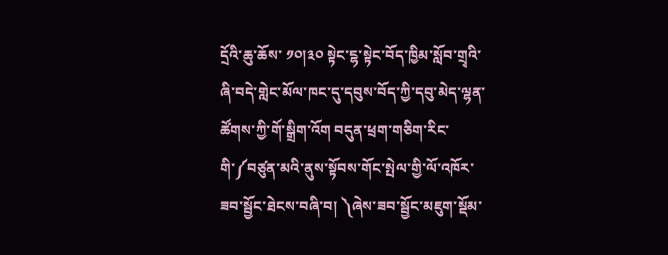དྲོའི་ཆུ་ཆོས་ ༡༠།༣༠ སྟེང་ངྷ་སྟེང་བོད་ཁྱིམ་སློབ་གྲྭའི་ཞི་བདེ་གླེང་མོལ་ཁང་དུ་དབུས་བོད་ཀྱི་དབུ་མེད་ལྷན་ཚོགས་ཀྱི་གོ་སྒྲིག་འོག བདུན་ཕྲག་གཅིག་རིང་གི་༼བཙུན་མའི་ནུས་སྟོབས་གོང་སྤེལ་གྱི་ལོ་འཁོར་ཟབ་སྦྱོང་ཐེངས་བཞི་བ། ༽ཞེས་ཟབ་སྦྱོང་མཇུག་སྡོམ་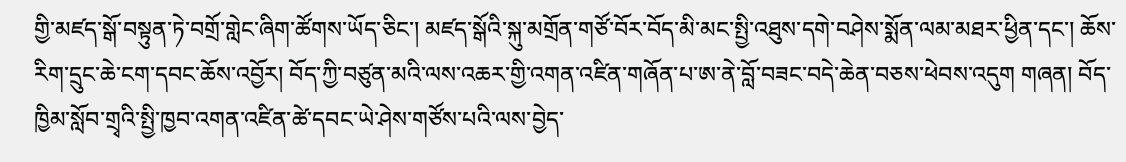གྱི་མཛད་སྒོ་བསྟུན་ཏེ་བགྲོ་གླེང་ཞིག་ཚོགས་ཡོད་ཅིང་། མཛད་སྒོའི་སྐུ་མགྲོན་གཙོ་བོར་བོད་མི་མང་སྤྱི་འཐུས་དགེ་བཤེས་སྨོན་ལམ་མཐར་ཕྱིན་དང་། ཆོས་རིག་དྲུང་ཆེ་ངག་དབང་ཆོས་འབྱོར། བོད་ཀྱི་བཙུན་མའི་ལས་འཆར་གྱི་འགན་འཛིན་གཞོན་པ་ཨ་ནེ་བློ་བཟང་བདེ་ཆེན་བཅས་ཕེབས་འདུག གཞན། བོད་ཁྱིམ་སློབ་གྲྭའི་སྤྱི་ཁྱབ་འགན་འཛིན་ཚེ་དབང་ཡེ་ཤེས་གཙོས་པའི་ལས་བྱེད་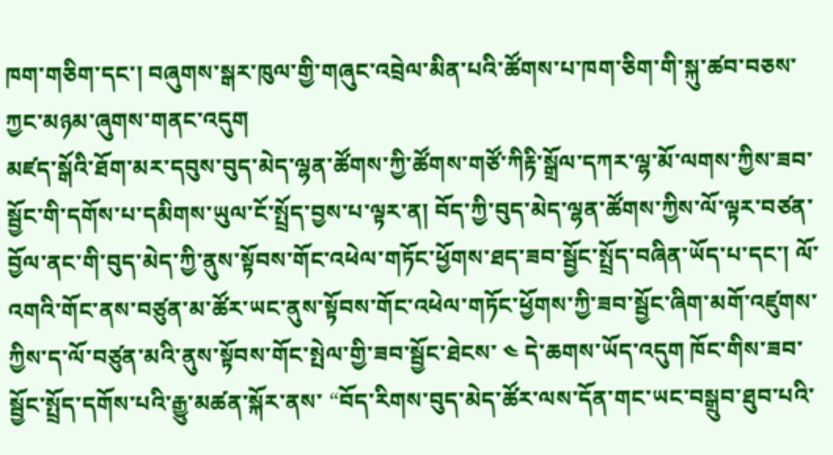ཁག་གཅིག་དང་། བཞུགས་སྒར་ཁུལ་གྱི་གཞུང་འབྲེལ་མིན་པའི་ཚོགས་པ་ཁག་ཅིག་གི་སྐུ་ཚབ་བཅས་ཀྱང་མཉམ་ཞུགས་གནང་འདུག
མཛད་སྒོའི་ཐོག་མར་དབུས་བུད་མེད་ལྷན་ཚོགས་ཀྱི་ཚོགས་གཙོ་ཀིརྟི་སྒྲོལ་དཀར་ལྷ་མོ་ལགས་ཀྱིས་ཟབ་སྦྱོང་གི་དགོས་པ་དམིགས་ཡུལ་ངོ་སྤྲོད་བྱས་པ་ལྟར་ན། བོད་ཀྱི་བུད་མེད་ལྷན་ཚོགས་ཀྱིས་ལོ་ལྟར་བཙན་བྱོལ་ནང་གི་བུད་མེད་ཀྱི་ནུས་སྟོབས་གོང་འཕེལ་གཏོང་ཕྱོགས་ཐད་ཟབ་སྦྱོང་སྤྲོད་བཞིན་ཡོད་པ་དང་། ལོ་འགའི་གོང་ནས་བཙུན་མ་ཚོར་ཡང་ནུས་སྟོབས་གོང་འཕེལ་གཏོང་ཕྱོགས་ཀྱི་ཟབ་སྦྱོང་ཞིག་མགོ་འཛུགས་ཀྱིས་ད་ལོ་བཙུན་མའི་ནུས་སྟོབས་གོང་སྤེལ་གྱི་ཟབ་སྦྱོང་ཐེངས་ ༤ དེ་ཆགས་ཡོད་འདུག ཁོང་གིས་ཟབ་སྦྱོང་སྤྲོད་དགོས་པའི་རྒྱུ་མཚན་སྐོར་ནས་ “བོད་རིགས་བུད་མེད་ཚོར་ལས་དོན་གང་ཡང་བསྒྲུབ་ཐུབ་པའི་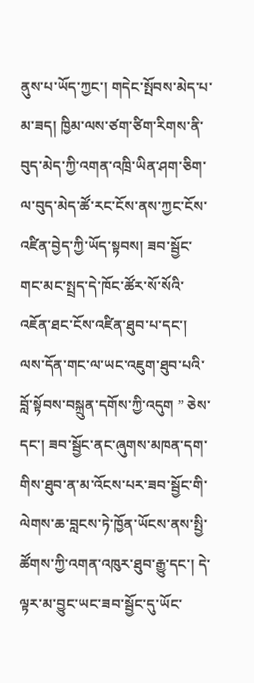ནུས་པ་ཡོད་ཀྱང་། གདེང་སྤོབས་མེད་པ་མ་ཟད། ཁྱིམ་ལས་ཙག་ཙིག་རིགས་ནི་བུད་མེད་ཀྱི་འགན་འཁྲི་ཡིན་ཤག་ཅིག་ལ་བུད་མེད་ཚོ་རང་ངོས་ནས་ཀྱང་ངོས་འཛིན་བྱེད་ཀྱི་ཡོད་སྟབས། ཟབ་སྦྱོང་གང་མང་སྤྲད་དེ་ཁོང་ཚོར་སོ་སོའི་འཇོན་ཐང་ངོས་འཛིན་ཐུབ་པ་དང་། ལས་དོན་གང་ལ་ཡང་འཇུག་ཐུབ་པའི་བློ་སྟོབས་བསྐྲུན་དགོས་ཀྱི་འདུག ” ཅེས་དང་། ཟབ་སྦྱོང་ནང་ཞུགས་མཁན་དག་གིས་ཐུབ་ན་མ་འོངས་པར་ཟབ་སྦྱོང་གི་ལེགས་ཆ་བླངས་ཏེ་ཁྱོན་ཡོངས་ནས་སྤྱི་ཚོགས་ཀྱི་འགན་འཁུར་ཐུབ་རྒྱུ་དང་། དེ་ལྟར་མ་བྱུང་ཡང་ཟབ་སྦྱོང་དུ་ཡོང་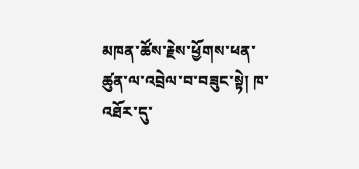མཁན་ཚོས་རྗེས་ཕྱོགས་ཕན་ཚུན་ལ་འབྲེལ་བ་བཟུང་སྟེ། ཁ་འཐོར་དུ་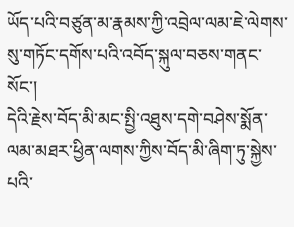ཡོད་པའི་བཙུན་མ་རྣམས་ཀྱི་འབྲེལ་ལམ་ཇེ་ལེགས་སུ་གཏོང་དགོས་པའི་འབོད་སྐུལ་བཅས་གནང་སོང་།
དེའི་རྗེས་བོད་མི་མང་སྤྱི་འཐུས་དགེ་བཤེས་སྨོན་ལམ་མཐར་ཕྱིན་ལགས་ཀྱིས་བོད་མི་ཞིག་ཏུ་སྐྱེས་པའི་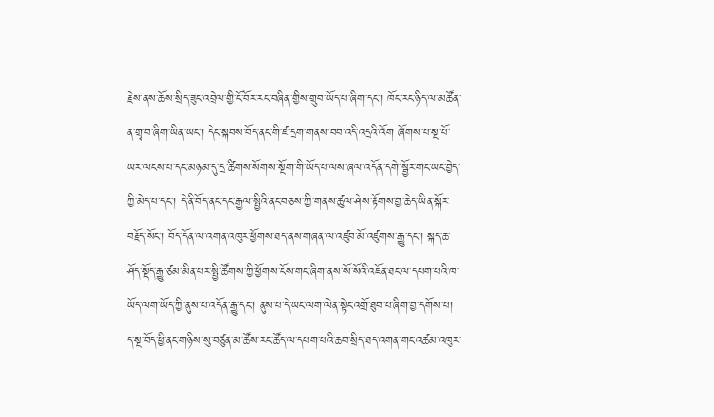རྗེས་ནས་ཆོས་སྲིད་ཟུང་འབྲེལ་གྱི་ངོ་བོར་རང་བཞིན་གྱིས་གྲུབ་ཡོད་པ་ཞིག་དང་། ཁོང་རང་ཉིད་ལ་མཚོན་ན་གྲྭ་བ་ཞིག་ཡིན་ཡང་། དེང་སྐབས་བོད་ནང་གི་ཛ་དྲག་གནས་བབ་འདི་འདྲའི་འོག ཞོགས་པ་སྔ་པོ་ཡར་ལངས་པ་དང་མཉམ་དུ་དྲ་ཚིགས་སོགས་སྔོག་གི་ཡོད་པ་ལས་ཞལ་འདོན་དགེ་སྦྱོར་གང་ཡང་བྱེད་ཀྱི་མེད་པ་དང་། དེ་ནི་བོད་ནང་དང་རྒྱལ་སྤྱིའི་ནང་བཅས་ཀྱི་གནས་ཚུལ་ཤེས་རྟོགས་བྱ་ཆེད་ཡིན་སྐོར་བརྗོད་སོང་། བོད་དོན་ལ་འགན་འཁུར་ཕྱོགས་ཐད་ནས་གཞན་ལ་འཛུབ་མོ་འཛུགས་རྒྱུ་དང་། སྐད་ཆ་ཤོད་སྡོད་རྒྱུ་ཙམ་མིན་པར་སྤྱི་ཚོགས་ཀྱི་ཕྱོགས་ངོས་གང་ཞིག་ནས་སོ་སོའི་འཇོན་ཐང་ལ་དཔག་པའི་ཁ་ཡོད་ལག་ཡོད་ཀྱི་ནུས་པ་འདོན་རྒྱུ་དང་། ནུས་པ་དེ་ཡང་ལག་ལེན་སྟེང་འགྲོ་ཐུབ་པ་ཞིག་བྱ་དགོས་པ། ད་སྔ་བོད་ཕྱི་ནང་གཉིས་སུ་བཙུན་མ་ཚོས་རང་ཚོད་ལ་དཔག་པའི་ཆབ་སྲིད་ཐད་འགན་གང་འཚམ་འཁུར་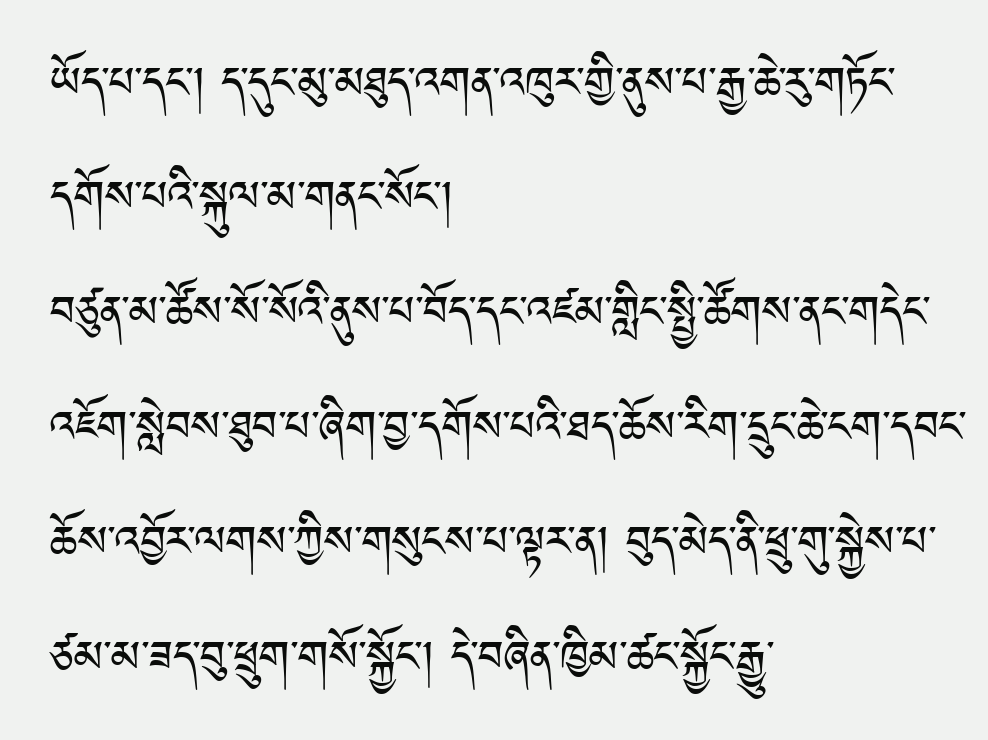ཡོད་པ་དང་། ད་དུང་མུ་མཐུད་འགན་འཁུར་གྱི་ནུས་པ་རྒྱ་ཆེ་རུ་གཏོང་དགོས་པའི་སྐུལ་མ་གནང་སོང་།
བཙུན་མ་ཚོས་སོ་སོའི་ནུས་པ་བོད་དང་འཛམ་གླིང་སྤྱི་ཚོགས་ནང་གདེང་འཇོག་སླེབས་ཐུབ་པ་ཞིག་བྱ་དགོས་པའི་ཐད་ཆོས་རིག་དྲུང་ཆེ་ངག་དབང་ཆོས་འབྱོར་ལགས་ཀྱིས་གསུངས་པ་ལྟར་ན། བུད་མེད་ནི་ཕྲུ་གུ་སྐྱེས་པ་ཙམ་མ་ཟད་བུ་ཕྲུག་གསོ་སྐྱོང་། དེ་བཞིན་ཁྱིམ་ཚང་སྐྱོང་རྒྱུ་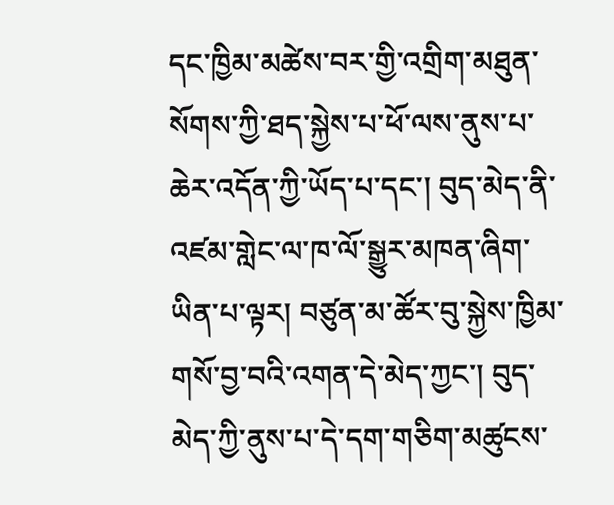དང་ཁྱིམ་མཚེས་བར་གྱི་འགྲིག་མཐུན་སོགས་ཀྱི་ཐད་སྐྱེས་པ་ཕོ་ལས་ནུས་པ་ཆེར་འདོན་ཀྱི་ཡོད་པ་དང་། བུད་མེད་ནི་འཛམ་གླེང་ལ་ཁ་ལོ་སྒྱུར་མཁན་ཞིག་ཡིན་པ་ལྟར། བཙུན་མ་ཚོར་བུ་སྐྱེས་ཁྱིམ་གསོ་བྱ་བའི་འགན་དེ་མེད་ཀྱང་། བུད་མེད་ཀྱི་ནུས་པ་དེ་དག་གཅིག་མཚུངས་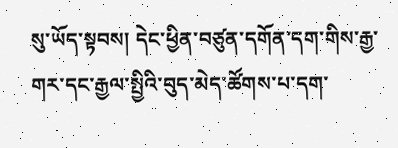སུ་ཡོད་སྟབས། དེང་ཕྱིན་བཙུན་དགོན་དག་གིས་རྒྱ་གར་དང་རྒྱལ་སྤྱིའི་བུད་མེད་ཚོགས་པ་དག་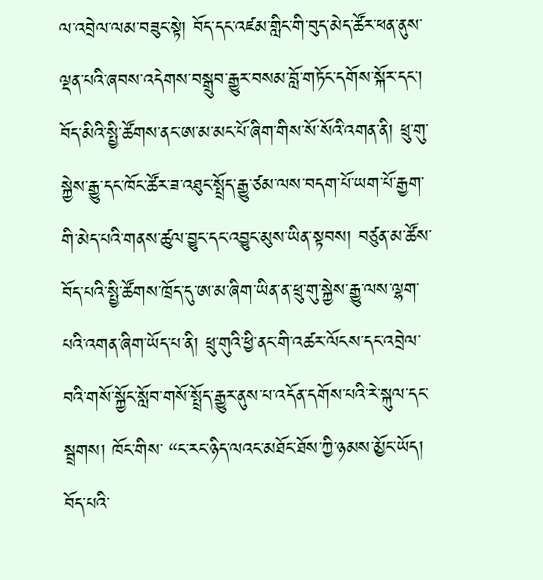ལ་འབྲེལ་ལམ་བཟུང་སྟེ། བོད་དང་འཛམ་གླིང་གི་བུད་མེད་ཚོར་ཕན་ནུས་ལྡན་པའི་ཞབས་འདེགས་བསྒྲུབ་རྒྱུར་བསམ་བློ་གཏོང་དགོས་སྐོར་དང་། བོད་མིའི་སྤྱི་ཚོགས་ནང་ཨ་མ་མང་པོ་ཞིག་གིས་སོ་སོའི་འགན་ནི། ཕྲུ་གུ་སྐྱེས་རྒྱུ་དང་ཁོང་ཚོར་ཟ་འཐུང་སྤྲོད་རྒྱུ་ཙམ་ལས་བདག་པོ་ཡག་པོ་རྒྱག་གི་མེད་པའི་གནས་ཚུལ་བྱུང་དང་འབྱུང་མུས་ཡིན་སྟབས། བཙུན་མ་ཚོས་བོད་པའི་སྤྱི་ཚོགས་ཁྲོད་དུ་ཨ་མ་ཞིག་ཡིན་ན་ཕྲུ་གུ་སྐྱེས་རྒྱུ་ལས་ལྷག་པའི་འགན་ཞིག་ཡོད་པ་ནི། ཕྲུ་གུའི་ཕྱི་ནང་གི་འཚར་ལོངས་དང་འབྲེལ་བའི་གསོ་སྐྱོང་སློབ་གསོ་སྤྲོད་རྒྱུར་ནུས་པ་འདོན་དགོས་པའི་རེ་སྐུལ་དང་སྦྲགས། ཁོང་གིས་ “ང་རང་ཉིད་ལའང་མཐོང་ཐོས་ཀྱི་ཉམས་མྱོང་ཡོད། བོད་པའི་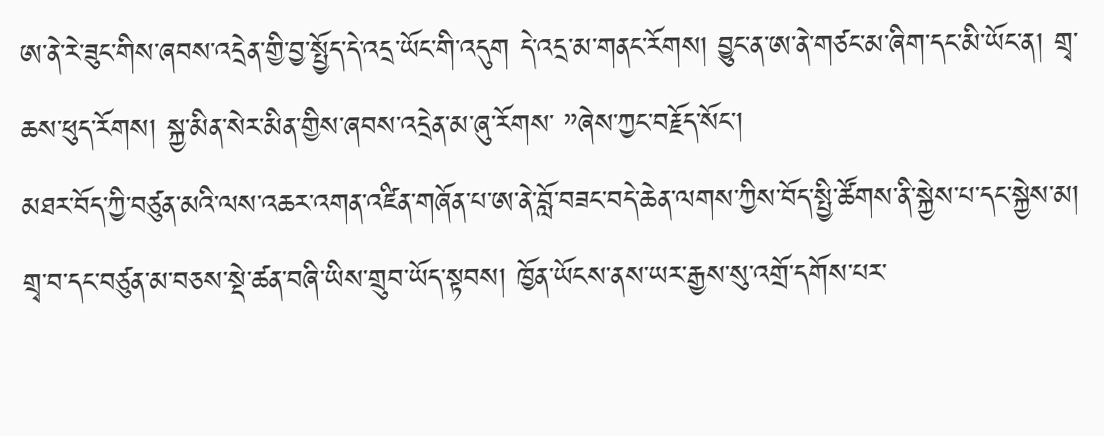ཨ་ནེ་རེ་ཟུང་གིས་ཞབས་འདྲེན་གྱི་བྱ་སྤྱོད་དེ་འདྲ་ཡོང་གི་འདུག དེ་འདྲ་མ་གནང་རོགས། བྱུང་ན་ཨ་ནེ་གཙང་མ་ཞིག་དང་མི་ཡོང་ན། གྲྭ་ཆས་ཕུད་རོགས། སྐྱ་མིན་སེར་མིན་གྱིས་ཞབས་འདྲེན་མ་ཞུ་རོགས་ ”ཞེས་ཀྱང་བརྗོད་སོང་།
མཐར་བོད་ཀྱི་བཙུན་མའི་ལས་འཆར་འགན་འཛིན་གཞོན་པ་ཨ་ནེ་བློ་བཟང་བདེ་ཆེན་ལགས་ཀྱིས་བོད་སྤྱི་ཚོགས་ནི་སྐྱེས་པ་དང་སྐྱེས་མ། གྲྭ་བ་དང་བཙུན་མ་བཅས་སྡེ་ཚན་བཞི་ཡིས་གྲུབ་ཡོད་སྟབས། ཁྱོན་ཡོངས་ནས་ཡར་རྒྱས་སུ་འགྲོ་དགོས་པར་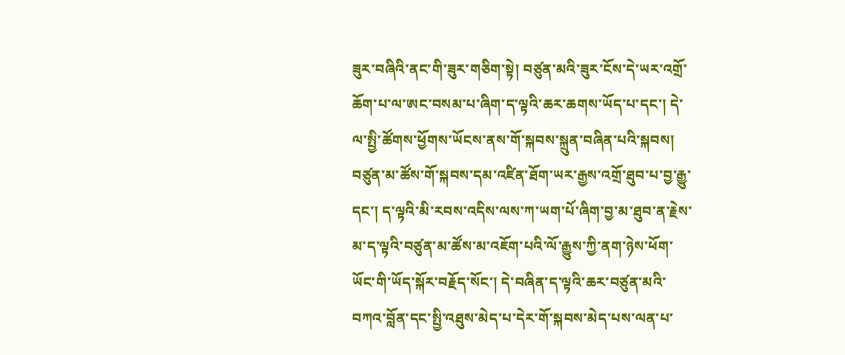ཟུར་བཞིའི་ནང་གི་ཟུར་གཅིག་སྟེ། བཙུན་མའི་ཟུར་ངོས་དེ་ཡར་འགྲོ་ཆོག་པ་ལ་ཨང་བསམ་པ་ཞིག་ད་ལྟའི་ཆར་ཆགས་ཡོད་པ་དང་། དེ་ལ་སྤྱི་ཚོགས་ཕྱོགས་ཡོངས་ནས་གོ་སྐབས་སྐྲུན་བཞིན་པའི་སྐབས། བཙུན་མ་ཚོས་གོ་སྐབས་དམ་འཛིན་ཐོག་ཡར་རྒྱས་འགྲོ་ཐུབ་པ་བྱ་རྒྱུ་དང་། ད་ལྟའི་མི་རབས་འདིས་ལས་ཀ་ཡག་པོ་ཞིག་བྱ་མ་ཐུབ་ན་རྗེས་མ་ད་ལྟའི་བཙུན་མ་ཚོས་མ་འཇོག་པའི་ལོ་རྒྱུས་ཀྱི་ནག་ཉེས་ཕོག་ཡོང་གི་ཡོད་སྐོར་བརྗོད་སོང་། དེ་བཞིན་ད་ལྟའི་ཆར་བཙུན་མའི་བཀའ་བློན་དང་སྤྱི་འཐུས་མེད་པ་དེར་གོ་སྐབས་མེད་པས་ལན་པ་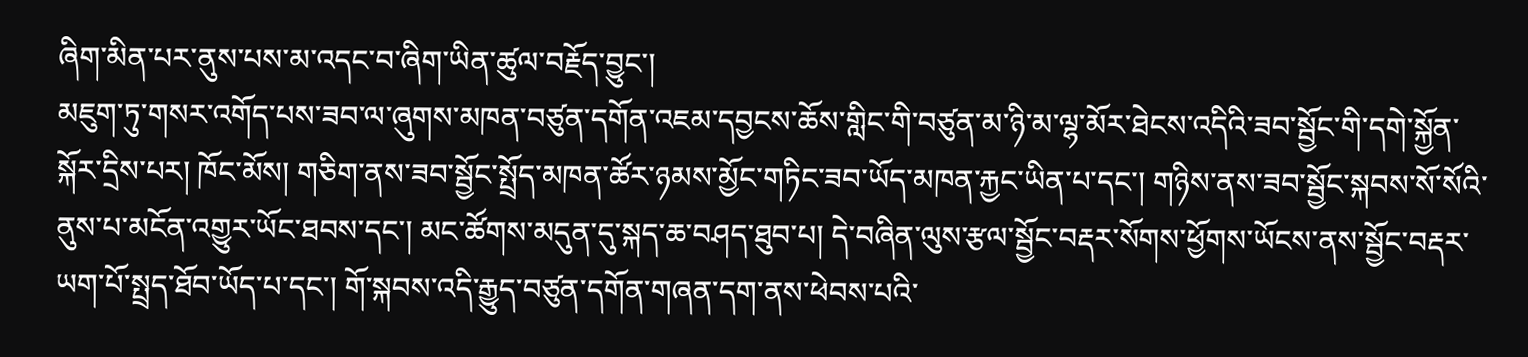ཞིག་མིན་པར་ནུས་པས་མ་འདང་བ་ཞིག་ཡིན་ཚུལ་བརྗོད་བྱུང་།
མཇུག་ཏུ་གསར་འགོད་པས་ཟབ་ལ་ཞུགས་མཁན་བཙུན་དགོན་འཇམ་དབྱངས་ཆོས་གླིང་གི་བཙུན་མ་ཉི་མ་ལྷ་མོར་ཐེངས་འདིའི་ཟབ་སྦྱོང་གི་དགེ་སྐྱོན་སྐོར་དྲིས་པར། ཁོང་མོས། གཅིག་ནས་ཟབ་སྦྱོང་སྤྲོད་མཁན་ཚོར་ཉམས་མྱོང་གཏིང་ཟབ་ཡོད་མཁན་རྐྱང་ཡིན་པ་དང་། གཉིས་ནས་ཟབ་སྦྱོང་སྐབས་སོ་སོའི་ནུས་པ་མངོན་འགྱུར་ཡོང་ཐབས་དང་། མང་ཚོགས་མདུན་དུ་སྐད་ཆ་བཤད་ཐུབ་པ། དེ་བཞིན་ལུས་རྩལ་སྦྱོང་བརྡར་སོགས་ཕྱོགས་ཡོངས་ནས་སྦྱོང་བརྡར་ཡག་པོ་སྤྲད་ཐོབ་ཡོད་པ་དང་། གོ་སྐབས་འདི་རྒྱུད་བཙུན་དགོན་གཞན་དག་ནས་ཕེབས་པའི་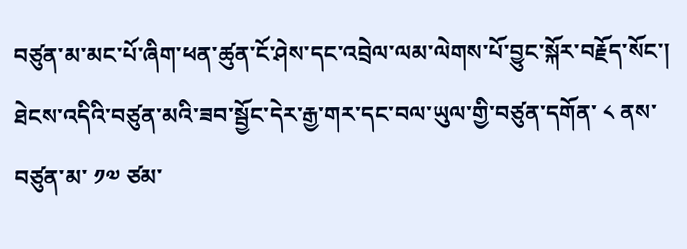བཙུན་མ་མང་པོ་ཞིག་ཕན་ཚུན་ངོ་ཤེས་དང་འབྲེལ་ལམ་ལེགས་པོ་བྱུང་སྐོར་བརྗོད་སོང་།
ཐེངས་འདིའི་བཙུན་མའི་ཟབ་སྦྱོང་དེར་རྒྱ་གར་དང་བལ་ཡུལ་གྱི་བཙུན་དགོན་ ༨ ནས་བཙུན་མ་ ༡༧ ཙམ་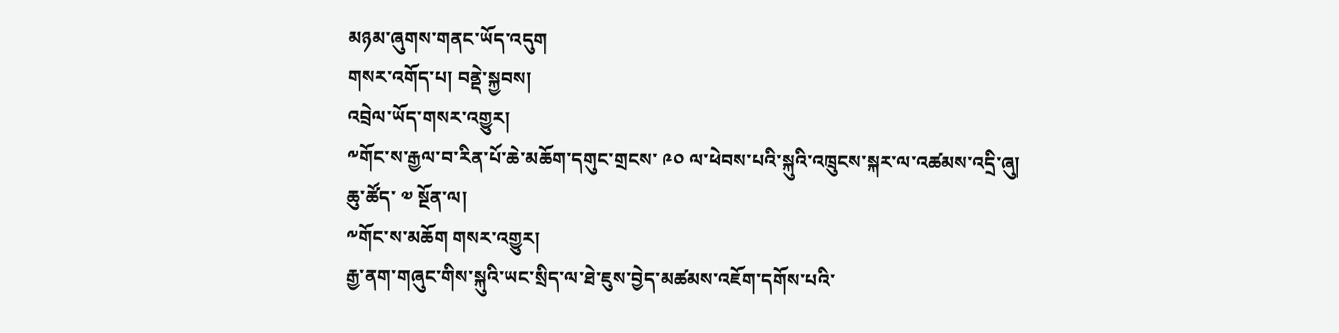མཉམ་ཞུགས་གནང་ཡོད་འདུག
གསར་འགོད་པ། བནྡེ་སྐྱབས།
འབྲེལ་ཡོད་གསར་འགྱུར།
༸གོང་ས་རྒྱལ་བ་རིན་པོ་ཆེ་མཆོག་དགུང་གྲངས་ ༩༠ ལ་ཕེབས་པའི་སྐུའི་འཁྲུངས་སྐར་ལ་འཚམས་འདྲི་ཞུ།
ཆུ་ཚོད་ ༧ སྔོན་ལ།
༸གོང་ས་མཆོག གསར་འགྱུར།
རྒྱ་ནག་གཞུང་གིས་སྐུའི་ཡང་སྲིད་ལ་ཐེ་ཇུས་བྱེད་མཚམས་འཇོག་དགོས་པའི་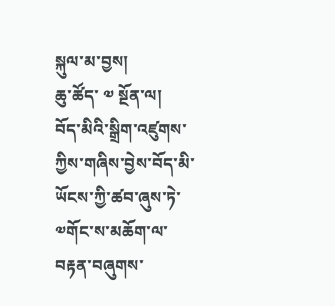སྐུལ་མ་བྱས།
ཆུ་ཚོད་ ༧ སྔོན་ལ།
བོད་མིའི་སྒྲིག་འཛུགས་ཀྱིས་གཞིས་བྱེས་བོད་མི་ཡོངས་ཀྱི་ཚབ་ཞུས་ཏེ་༧གོང་ས་མཆོག་ལ་བརྟན་བཞུགས་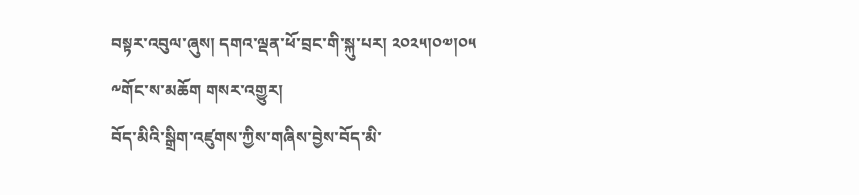བསྟར་འབུལ་ཞུས། དགའ་ལྡན་ཕོ་བྲང་གི་སྐུ་པར། ༢༠༢༥།༠༧།༠༥
༸གོང་ས་མཆོག གསར་འགྱུར།
བོད་མིའི་སྒྲིག་འཛུགས་ཀྱིས་གཞིས་བྱེས་བོད་མི་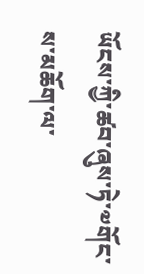ཡོངས་ཀྱི་ཚབ་ཞུས་ཏེ་༧གོང་ས་མཆོག་ལ་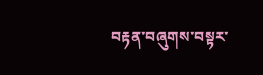བརྟན་བཞུགས་བསྟར་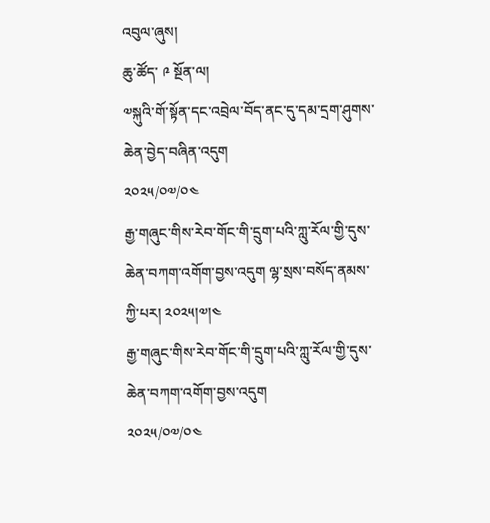འབུལ་ཞུས།
ཆུ་ཚོད་ ༩ སྔོན་ལ།
༧སྐུའི་གོ་སྟོན་དང་འབྲེལ་བོད་ནང་དུ་དམ་དྲག་ཤུགས་ཆེན་བྱེད་བཞིན་འདུག
༢༠༢༥/༠༧/༠༤
རྒྱ་གཞུང་གིས་རེབ་གོང་གི་དྲུག་པའི་ཀླུ་རོལ་གྱི་དུས་ཆེན་བཀག་འགོག་བྱས་འདུག ལྷ་སྲས་བསོད་ནམས་ཀྱི་པར། ༢༠༢༥།༧།༤
རྒྱ་གཞུང་གིས་རེབ་གོང་གི་དྲུག་པའི་ཀླུ་རོལ་གྱི་དུས་ཆེན་བཀག་འགོག་བྱས་འདུག
༢༠༢༥/༠༧/༠༤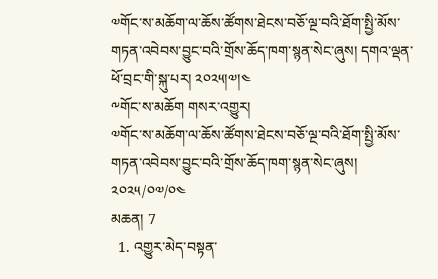༧གོང་ས་མཆོག་ལ་ཆོས་ཚོགས་ཐེངས་བཅོ་ལྔ་བའི་ཐོག་སྤྱི་མོས་གཏན་འབེབས་བྱུང་བའི་གྲོས་ཆོད་ཁག་སྙན་སེང་ཞུས། དགའ་ལྡན་ཕོ་བྲང་གི་སྐུ་པར། ༢༠༢༥།༧།༤
༸གོང་ས་མཆོག གསར་འགྱུར།
༧གོང་ས་མཆོག་ལ་ཆོས་ཚོགས་ཐེངས་བཅོ་ལྔ་བའི་ཐོག་སྤྱི་མོས་གཏན་འབེབས་བྱུང་བའི་གྲོས་ཆོད་ཁག་སྙན་སེང་ཞུས།
༢༠༢༥/༠༧/༠༤
མཆན། 7
  1. འགྱུར་མེད་བསྟན་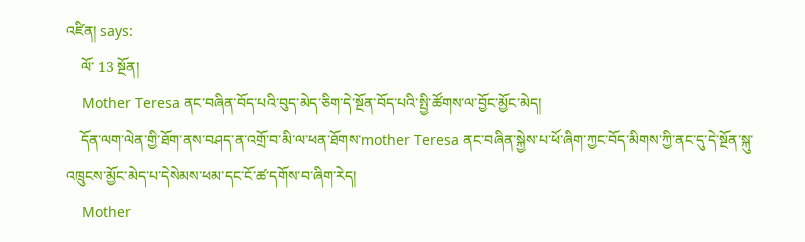འཛིན། says:
    ལོ་ 13 སྔོན།
    Mother Teresa ནང་བཞིན་བོད་པའི་བུད་མེད་ཅིག་དེ་སྔོན་བོད་པའི་སྤྱི་ཚོགས་ལ་བྱོང་མྱོང་མེད།
    དོན་ལག་ལེན་གྱི་ཐོག་ནས་བཤད་ན་འགྲོ་བ་མི་ལ་ཕན་ཐོགས་mother Teresa ནང་བཞིན་སྐྱེས་པ་ཕོ་ཞིག་ཀྱང་བོད་མིགས་ཀྱི་ནང་དུ་དེ་སྔོན་སྐུ་འཁྲུངས་མྱོང་མེད་པ་དེསེམས་ཕམ་དང་ངོ་ཚ་དགོས་བ་ཞིག་རེད།
    Mother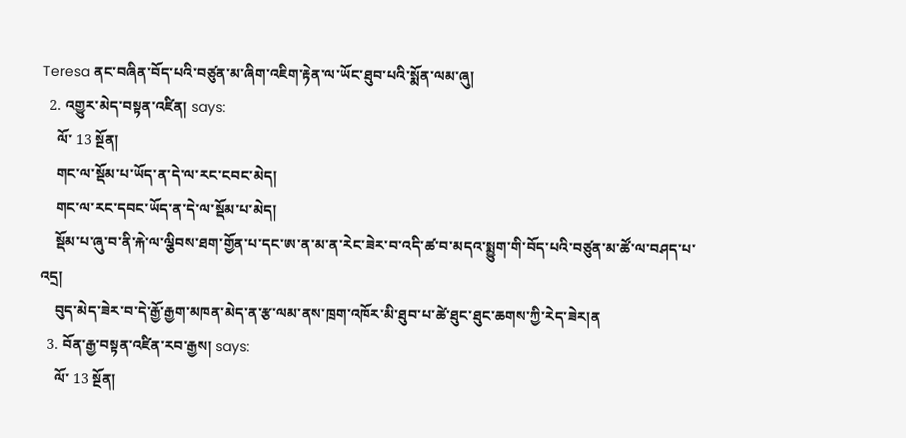Teresa ནང་བཞིན་བོད་པའི་བཙུན་མ་ཞིག་འཇིག་རྟེན་ལ་ཡོང་ཐུབ་པའི་སྨོན་ལམ་ཞུ།
  2. འགྱུར་མེད་བསྟན་འཛིན། says:
    ལོ་ 13 སྔོན།
    གང་ལ་སྡོམ་པ་ཡོད་ན་དེ་ལ་རང་ངབང་མེད།
    གང་ལ་རང་དབང་ཡོད་ན་དེ་ལ་སྡོམ་པ་མེད།
    སྡོམ་པ་ཞུ་བ་ནི་རྐེ་ལ་ལྕིབས་ཐག་གྱོན་པ་དང་ཨ་ན་མ་ན་རེང་ཟེར་བ་འདི་ཚ་བ་མདའ་སྨྱུག་གི་བོད་པའི་བཙུན་མ་ཚོ་ལ་བཤད་པ་འདྲ།
    བུད་མེད་ཟེར་བ་དེ་རྒྱོ་རྒྱག་མཁན་མེད་ན་རྩ་ལམ་ནས་ཁྲག་འཁོར་མི་ཐུབ་པ་ཚེ་ཐུང་ཐུང་ཆགས་ཀྱི་རེད་ཟེར།ན
  3. བོན་རྒྱ་བསྟན་འཛིན་རབ་རྒྱས། says:
    ལོ་ 13 སྔོན།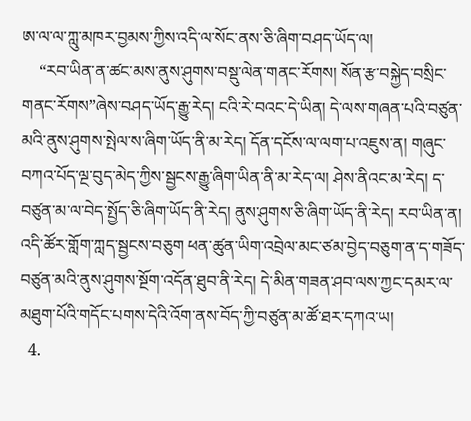ཨ་ལ་ལ་ཀླུ་མཁར་བྱམས་ཀྱིས་འདི་ལ་སོང་ནས་ཅི་ཞིག་བཤད་ཡོད་ལ།
    “རབ་ཡིན་ན་ཚང་མས་ནུས་ཤུགས་བསྡུ་ལེན་གནང་རོགས། སོན་རྩ་བསྐྱེད་བསྲིང་གནང་རོགས”ཞེས་བཤད་ཡོད་རྒྱུ་རེད། ངའི་རེ་བའང་དེ་ཡིན། དེ་ལས་གཞན་པའི་བཙུན་མའི་ནུས་ཤུགས་སྤེལ་ས་ཞིག་ཡོད་ནི་མ་རེད། དོན་དངོས་ལ་ལག་པ་འཇུས་ན། གཞུང་བཀའ་པོད་ལྔ་བུད་མེད་ཀྱིས་སྦྱངས་རྒྱུ་ཞིག་ཡིན་ནི་མ་རེད་ལ། ཤེས་ནིའང་མ་རེད། ད་བཙུན་མ་ལ་བེད་སྤྱོད་ཅི་ཞིག་ཡོད་ནི་རེད། ནུས་ཤུགས་ཅི་ཞིག་ཡོད་ནི་རེད། རབ་ཡིན་ན། འདི་ཚོར་གློག་ཀླད་སྦྱངས་བཅུག ཕན་ཚུན་ཡིག་འབྲེལ་མང་ཙམ་བྱེད་བཅུག་ན་ད་གཟོད་བཙུན་མའི་ནུས་ཤུགས་སྔོག་འདོན་ཐུབ་ནི་རེད། དེ་མིན་གཟན་ཤབ་ལས་ཀྱང་དམར་ལ་མཐུག་པོའི་གདོང་པགས་དེའི་འོག་ནས་བོད་ཀྱི་བཙུན་མ་ཚོ་ཐར་དཀའ་ཡ།
  4.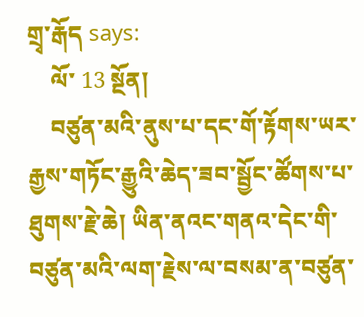གྲྭ་རྒོད says:
    ལོ་ 13 སྔོན།
    བཙུན་མའི་ནུས་པ་དང་གོ་རྟོགས་ཡར་རྒྱས་གཏོང་རྒྱུའི་ཆེད་ཟབ་སྦྱོང་ཚོགས་པ་ཐུགས་རྗེ་ཆེ། ཡིན་ནའང་གནའ་དེང་གི་བཙུན་མའི་ལག་རྗེས་ལ་བསམ་ན་བཙུན་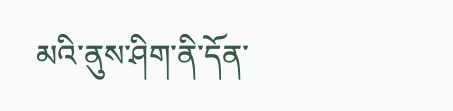མའི་ནུས་ཤིག་ནི་དོན་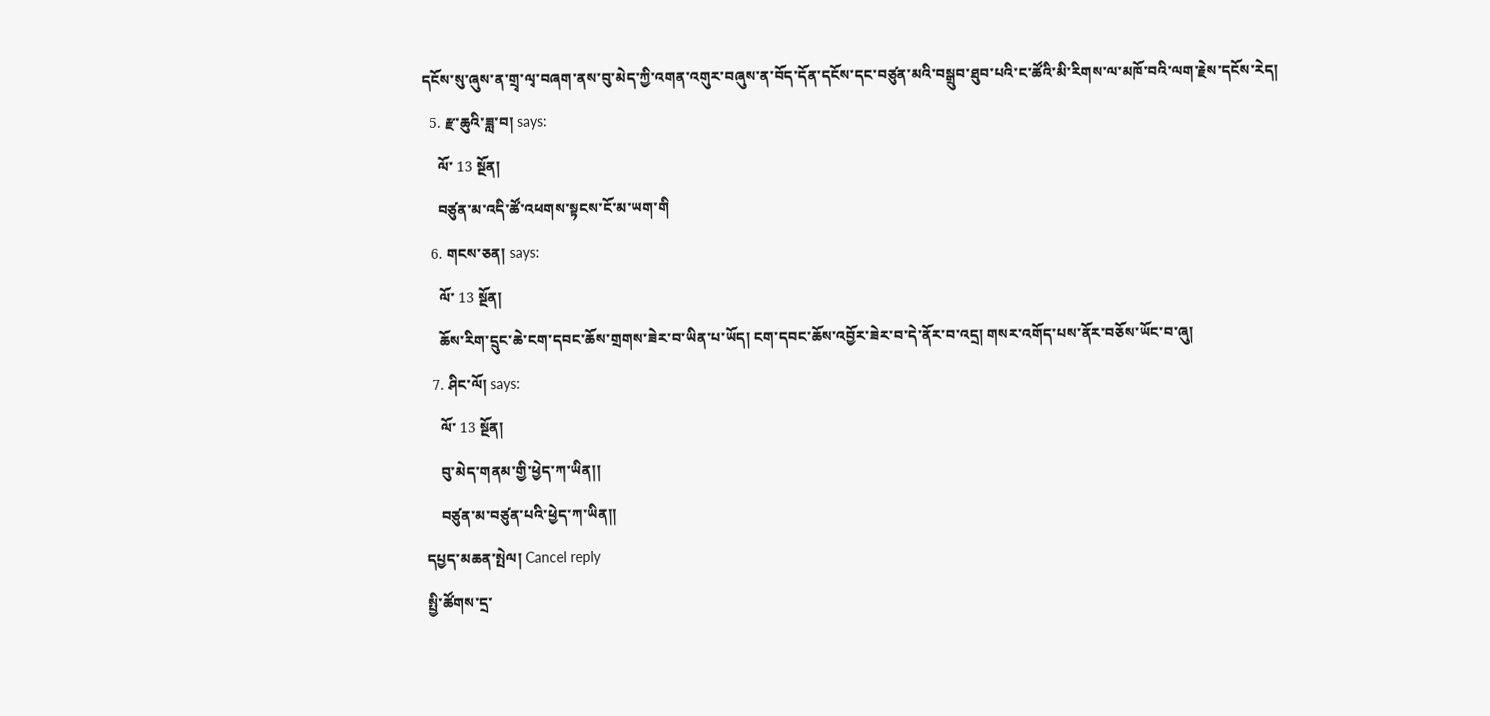དངོས་སུ་ཞུས་ན་གྲྭ་ལྭ་བཞག་ནས་བུ་མེད་ཀྱི་འགན་འགུར་བཞུས་ན་བོད་དོན་དངོས་དང་བཙུན་མའི་བསྒྲུབ་ཐུབ་པའི་ང་ཚོའི་མི་རིགས་ལ་མཁོ་བའི་ལག་རྗེས་དངོས་རེད།
  5. རྫ་ཆུའི་ཟླ་བ། says:
    ལོ་ 13 སྔོན།
    བཙུན་མ་འདི་ཚོ་འཕགས་སྟངས་ངོ་མ་ཡག་གི
  6. གངས་ཅན། says:
    ལོ་ 13 སྔོན།
    ཆོས་རིག་དྲུང་ཆེ་ངག་དབང་ཆོས་གྲགས་ཟེར་བ་ཡིན་པ་ཡོད། ངག་དབང་ཆོས་འབྱོར་ཟེར་བ་དེ་ནོར་བ་འདྲ། གསར་འགོད་པས་ནོར་བཅོས་ཡོང་བ་ཞུ།
  7. ཤིང་ལོ། says:
    ལོ་ 13 སྔོན།
    བུ་མེད་གནམ་གྱི་ཕྱེད་ཀ་ཡིན།།
    བཙུན་མ་བཙུན་པའི་ཕྱེད་ཀ་ཡིན།།
དཔྱད་མཆན་སྤེལ། Cancel reply
སྤྱི་ཚོགས་དྲ་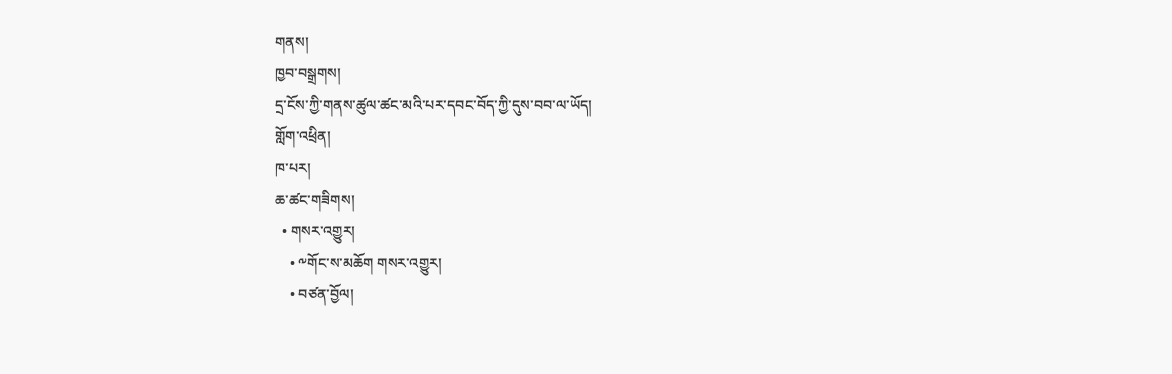གནས།
ཁྱབ་བསྒྲགས།
དྲ་ངོས་ཀྱི་གནས་ཚུལ་ཚང་མའི་པར་དབང་བོད་ཀྱི་དུས་བབ་ལ་ཡོད།
གློག་འཕྲིན།
ཁ་པར།
ཆ་ཚང་གཟིགས།
  • གསར་འགྱུར།
    • ༸གོང་ས་མཆོག གསར་འགྱུར།
    • བཙན་བྱོལ།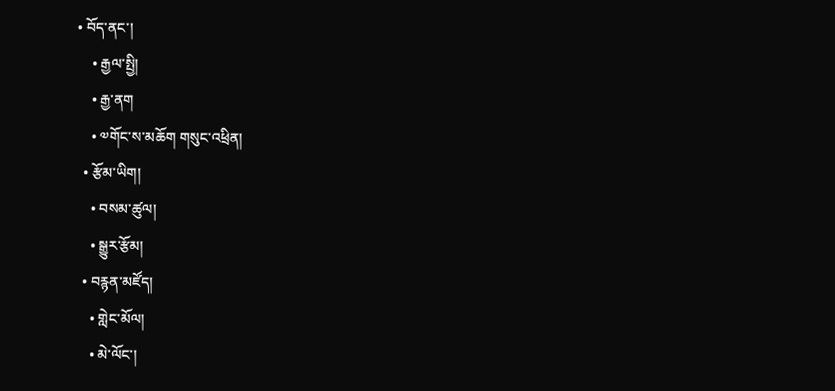• བོད་ནང་།
    • རྒྱལ་སྤྱི།
    • རྒྱ་ནག
    • ༧གོང་ས་མཆོག གསུང་འཕྲིན།
  • རྩོམ་ཡིག།
    • བསམ་ཚུལ།
    • སྒྱུར་རྩོམ།
  • བརྙན་མཛོད།
    • གླེང་མོལ།
    • མེ་ལོང་།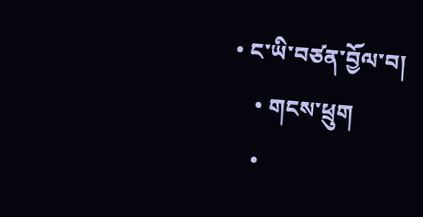• ང་ཡི་བཙན་བྱོལ་བ།
    • གངས་ཕྲུག
    •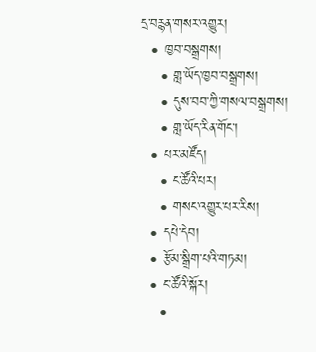དྲ་བརྙན་གསར་འགྱུར།
  • ཁྱབ་བསྒྲགས།
    • གླ་ཡོད་ཁྱབ་བསྒྲགས།
    • དུས་བབ་ཀྱི་གསལ་བསྒྲགས།
    • གླ་ཡོད་རིན་གོང་།
  • པར་མཛོད།
    • ང་ཚོའི་པར།
    • གསང་འགྱུར་པར་རིས།
  • དཔེ་དེབ།
  • རྩོམ་སྒྲིག་པའི་གཏམ།
  • ང་ཚོའི་སྐོར།
    •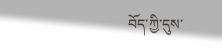བོད་ཀྱི་དུས་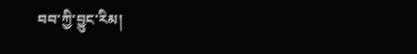བབ་ཀྱི་བྱུང་རིམ།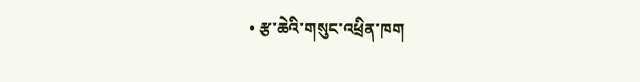• རྩ་ཆེའི་གསུང་འཕྲིན་ཁག